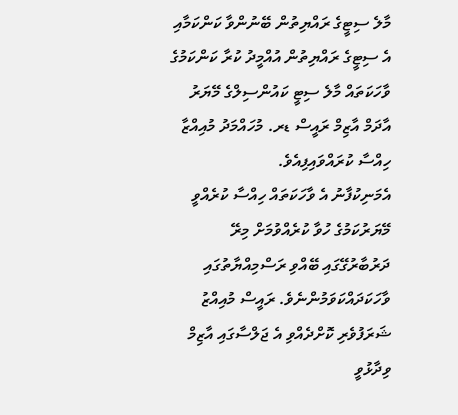މާލެ ސިޓީގެ ރައްޔިތުން ބޭނުންވާ ކަންކަމާއި އެ ސިޓީގެ ރައްޔިތުން އުއްމީދު ކުރާ ކަންކަމުގެ ވާހަކަތައް މާލެ ސިޓީ ކައުންސިލްގެ މޭޔަރު އާދަމް އާޒިމް ރައީސް ޑރ. މުހައްމަދު މުއިއްޒާ ހިއްސާ ކުރައްވައިފިއެވެ.
އެމަނިކުފާނު އެ ވާހަކަތައް ހިއްސާ ކުރެއްވީ މޭޔަރުކަމުގެ ހުވާ ކުރެއްވުމަށް މިރޭ ދަރުބާރުގޭގައި ބޭއްވި ރަސްމިއްޔާތުގައި ވާހަކަދައްކަވަމުންނެވެ. ރައީސް މުއިއްޒު ޝަރަފުވެރި ކޮށްދެއްވި އެ ޖަލްސާގައި އާޒިމް ވިދާޅުވީ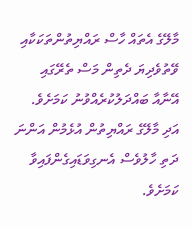މާލޭގެ އެތައް ހާސް ރައްޔިތުންތަކަކާއި ވޭތުވެދިޔަ ދެތިން މަސް ތެރޭގައި އޭނާއާ ބައްދަލުކުރެއްވުނު ކަމަށެވެ. އަދި މާލޭގެ ރައްޔިތުން އުޅެމުން އަންނަ ދަތި ހާލުވެސް އެނގިވަޑައިގެންފައިވާ ކަމަށެވެ.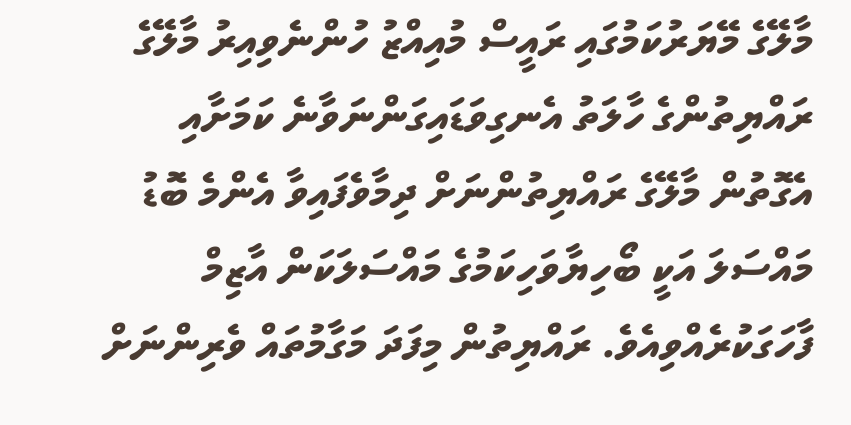މާލޭގެ މޭޔަރުކަމުގައި ރައީސް މުއިއްޒު ހުންނެވިއިރު މާލޭގެ ރައްޔިތުންގެ ހާލަތު އެނގިވަޑައިގަންނަވާނެ ކަމަށާއި އެގޮތުން މާލޭގެ ރައްޔިތުންނަށް ދިމާވެފައިވާ އެންމެ ބޮޑު މައްސަލަ އަކީ ބޯހިޔާވަހިކަމުގެ މައްސަލަކަން އާޒިމް ފާހަގަކުރެއްވިއެވެ. ރައްޔިތުން މިފަދަ މަގާމުތައް ވެރިންނަށް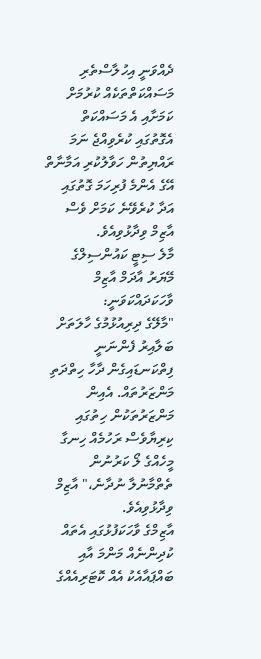ދެއްވަނީ އިހުލާސްތެރި މަސައްކަތްތަކެއް ކުރުމަށް ކަމަށާއި އެ މަސައްކަތް އެގޮތުގައި ކުރެވިއްޖެ ނަމަ ރައްޔިތުން ހަވާލުކުރި އަމާނާތް އޭގެ އެންމެ ފުރިހަމަ ގޮތުގައި އަދާ ކުރެވޭނެ ކަމަށް ވެސް އާޒިމް ވިދާޅުވިއެވެ.
މާލެ ސިޓީ ކައުންސިލްގެ މޭޔަރު އާދަމް އާޒިމް ވާހަކަދައްކަވަނީ:
"މާލޭގެ ދިރިއުޅުމުގެ ހާލަތަށް ބަލާއިރު ފެންނަނީ ފިތްކަނޑައިގެން ދާހާ ހިތްދަތި މަންޒަރުތައް. އެއިން މަންޒަރުތަކުން ހިތުގައި ކިރިޔާވެސް ރަހުމެއް ހިނގާ މީހެއްގެ ލޯ ކަރުނުން ތެތްމާނުލާ ނުދާނެ،" އާޒިމް ވިދާޅުވިއެވެ.
އާޒިމްގެ ވާހަކަފުޅުގައި އެތައް ކުދިންނެއް މަންމަ އާއި ބައްޕައާއެކު އެއް ކޮޓަރިއެއްގެ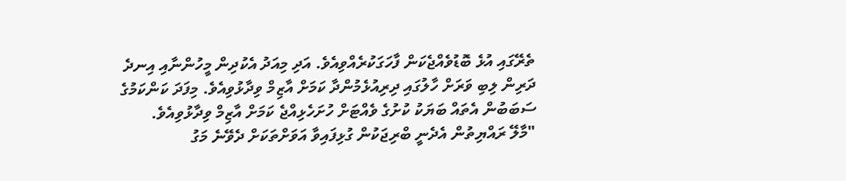ތެރޭގައި އުޅެ ބޮޑުވެއްޖެކަން ފާހަގަކުރެއްވިއެވެ. އަދި މިއަދު އެކުދިން މީހުންނާއި އިނދެ ދަރިން ލިބި ވަރަށް ހާލުގައި ދިރިއުޅެމުންދާ ކަމަށް އާޒިމް ވިދާޅުވިއެވެ. މިފަދަ ކަންކަމުގެ ސަބަބުން އެތައް ބަޔަކު ކުށުގެ ވެއްޓަށް ހުށަހެޅިއްޖެ ކަމަށް އާޒިމް ވިދާޅުވިއެވެ.
"މާލޭ ރައްޔިތުން އެދެނީ ބްރިޖަކުން ގުޅިފައިވާ އަވަށްތަކަށް ދެވޭނެ މަގު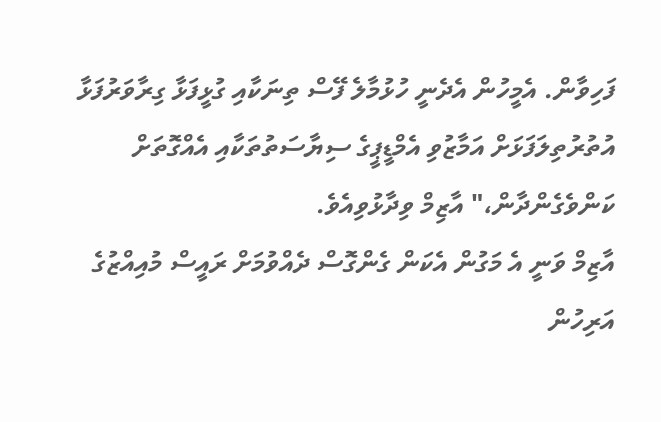ފަހިވާން. އެމީހުން އެދެނީ ހުޅުމާލެ ފޭސް ތިނަކާއި ގުޅީފަޅާ ގިރާވަރުފަޅާ އުތުރުތިލަފަޅަށް އަމާޒުވި އެމްޑީޕީގެ ސިޔާސަތުތަކާއި އެއްގޮތަށް ކަންވެގެންދާން،" އާޒިމް ވިދާޅުވިއެވެ.
އާޒިމް ވަނީ އެ މަގުން އެކަން ގެންގޮސް ދެއްވުމަށް ރައީސް މުއިއްޒުގެ އަރިހުން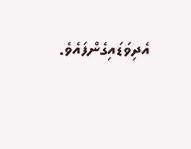އެދިވަޑައިގެންފައެވެ.